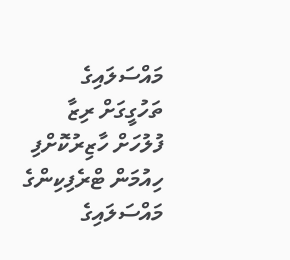މައްސަލައިގެ ތަހުގީގަށް ރިޒާ ފުލުހަށް ހާޒިރުކޮށްފި
ހިއުމަން ޓްރެފިކިންގެ މައްސަލައިގެ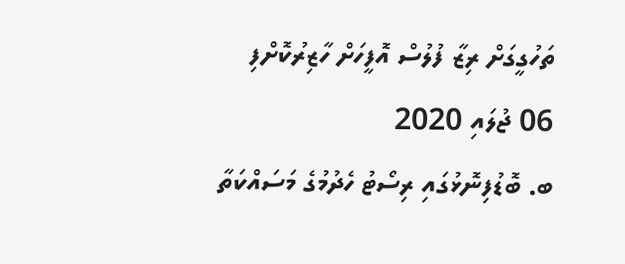ތަހުގީގަށް ރިޒާ ފުލުސް އޮފީހަށް ހާޒިރުކޮށްފި
06 ޖުލައި 2020
ބ. ބޮޑުފިނޮޅުގައި ރިސޯޓު ހެދުމުގެ މަސައްކަތާ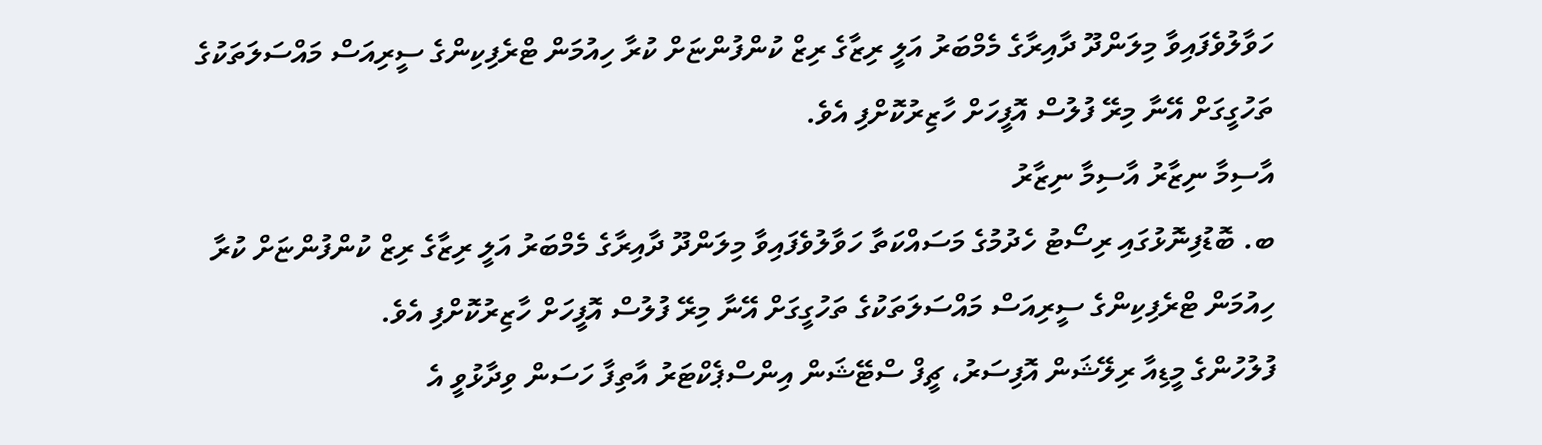ހަވާލުވެފައިވާ މިލަންދޫ ދާއިރާގެ މެމްބަރު އަލީ ރިޒާގެ ރިޒް ކުންފުންޏަށް ކުރާ ހިއުމަން ޓްރެފިކިންގެ ސީރިއަސް މައްސަލަތަކުގެ ތަހުގީގަށް އޭނާ މިރޭ ފުލުސް އޮފީހަށް ހާޒިރުކޮށްފި އެވެ.
އާސިމާ ނިޒާރު އާސިމާ ނިޒާރު
ބ. ބޮޑުފިނޮޅުގައި ރިސޯޓު ހެދުމުގެ މަސައްކަތާ ހަވާލުވެފައިވާ މިލަންދޫ ދާއިރާގެ މެމްބަރު އަލީ ރިޒާގެ ރިޒް ކުންފުންޏަށް ކުރާ ހިއުމަން ޓްރެފިކިންގެ ސީރިއަސް މައްސަލަތަކުގެ ތަހުގީގަށް އޭނާ މިރޭ ފުލުސް އޮފީހަށް ހާޒިރުކޮށްފި އެވެ.
ފުލުހުންގެ މީޑިއާ ރިލޭޝަން އޮފިސަރު، ޗީފް ސްޓޭޝަން އިންސްޕެކްޓަރު އާތިފާ ހަސަން ވިދާޅުވީ އެ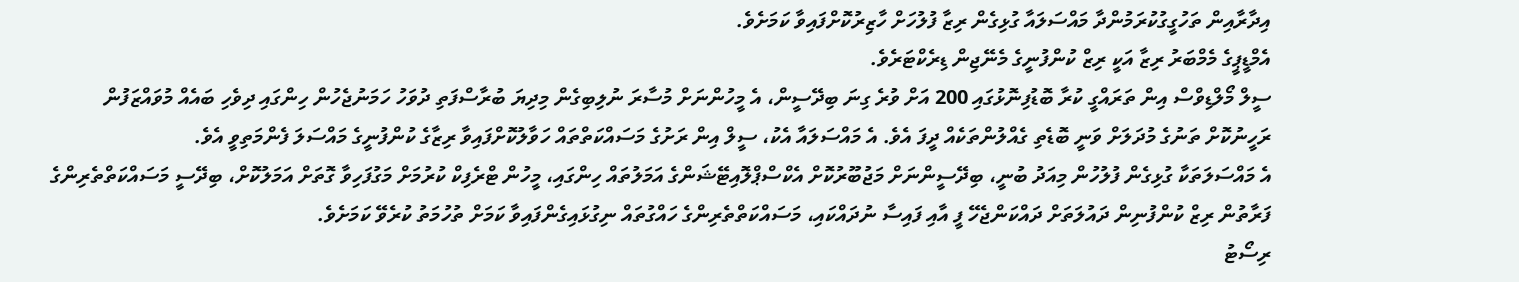އިދާރާއިން ތަހުގީގުކުރަމުންދާ މައްސަލައާ ގުޅިގެން ރިޒާ ފުލުހަށް ހާޒިރުކޮށްފައިވާ ކަމަށެވެ.
އެމްޑީޕީގެ މެމްބަރު ރިޒާ އަކީ ރިޒް ކުންފުނީގެ މެނޭޖިން ޑިރެކްޓަރެވެ.
ސީލް މޯލްޑިވްސް އިން ތަރައްގީ ކުރާ ބޮޑުފިނޮޅުގައި 200 އަށް ވުރެ ގިނަ ބިދޭސީން، އެ މީހުންނަށް މުސާރަ ނުލިބިގެން މިދިޔަ ބުރާސްފަތި ދުވަހު ހަމަނުޖެހުން ހިންގައި ދިވެހި ބައެއް މުވައްޒަފުން ރަހީނުކޮށް ތަނުގެ މުދަލަށް ވަނީ ބޮޑެތި ގެއްލުންތަކެއް ދީފަ އެވެ. އެ މައްސަލައާ އެކު، ސީލް އިން ރަށުގެ މަސައްކަތްތައް ހަވާލުކޮށްފައިވާ ރިޒާގެ ކުންފުނީގެ މައްސަލަ ފެންމަތިވީ އެވެ.
އެ މައްސަލަތަކާ ގުޅިގެން ފުލުހުން މިއަދު ބުނީ، ބިދޭސީންނަށް މަޖުބޫރުކޮށް އެކްސްޕްލޮއިޓޭޝަންގެ އަމަލުތައް ހިންގައި، މީހުން ޓްރެފިކް ކުރުމަށް މަގުފަހިވާ ގޮތަށް އަމަލުކޮށް، ބިދޭސީ މަސައްކަތްތެރިންގެ ފަރާތުން ރިޒް ކުންފުނިން ދައުލަތަށް ދައްކަންޖެހޭ ފީ އާއި ފައިސާ ނުދައްކައި، މަސައްކަތްތެރިންގެ ހައްގުތައް ނިގުޅައިގެންފައިވާ ކަމަށް ތުހުމަތު ކުރެވޭ ކަމަށެވެ.
ރިސޯޓު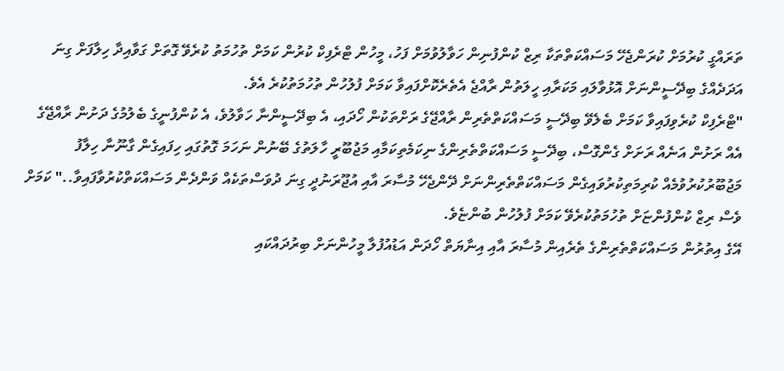ތަރައްގީ ކުރުމަށް ކުރަންޖެހޭ މަސައްކަތްތަކާ ރިޒް ކުންފުނިން ހަވާލުވުމަށް ފަހު، މީހުން ޓްރެފިކް ކުރުން ކަމަށް ތުހުމަތު ކުރެވޭ ގޮތަށް ގަވާއިދާ ހިލާފަށް ގިނަ އަދަދެއްގެ ބިދޭސީންނަށް އޮޅުވާލައި މަކަރާއި ހީލަތުން ރާއްޖެ އެތެރެކޮށްފައިވާ ކަމަށް ފުލުހުން ތުހުމަތުކުރެ އެވެ.
"ޓްރެފިކް ކުރެވިފައިވާ ކަމަށް ބެލެވޭ ބިދޭސީ މަސައްކަތްތެރިން ރާއްޖޭގެ ރަށްތަކުން ހޯދައި، އެ ބިދޭސީންނާ ހަވާލުވެ، އެ ކުންފުނީގެ ބެލުމުގެ ދަށުން ރާއްޖޭގެ އެއް ރަށުން އަނެއް ރަށަށް ގެންގޮސް، ބިދޭސީ މަސައްކަތްތެރިންގެ ނިކަމެތިކަމާއި މަޖުބޫރީ ހާލަތުގެ ބޭނުން ނަހަމަ ގޮތުގައި ހިފައިގެން ގާނޫނާ ހިލާފު މަޖުބޫރުކުރުވުމެއް ކުރިމަތިކުރުވައިގެން މަސައްކަތްތެރިންނަށް ދޭންޖެހޭ މުސާރަ އާއި އުޖޫރަނުދީ ގިނަ ދުވަސްތަކެއް ވަންދެން މަސައްކަތްކުރުވާފައިވާ.." ކަމަށް ވެސް ރިޒް ކުންފުންޏަށް ތުހުމަތުކުރެވޭ ކަމަށް ފުލުހުން ބުންޏެވެ.
އޭގެ އިތުރުން މަސައްކަތްތެރިންގެ ތެރެއިން މުސާރަ އާއި އިނާޔަތް ހޯދަން އަޑުއުފުލާ މީހުންނަށް ބިރުދައްކައި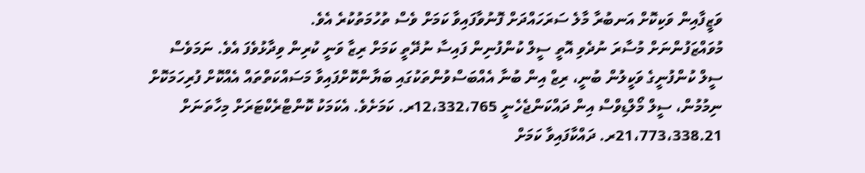ވަޒީފާއިން ވަކިކޮށް އަނބުރާ މާލެ ސަރަހައްދަށް ފޮނުވާފައިވާ ކަމަށް ވެސް ތުހުމަތުކުރެ އެވެ.
މުވައްޒަފުންނަށް މުސާރަ ނުދެވި އޮތީ ސީލް ކުންފުނިން ފައިސާ ނުދޭތީ ކަމަށް ރިޒާ ވަނީ ކުރިން ވިދާޅުވެފަ އެވެ. ނަމަވެސް ސީލް ކުންފުނީގެ ވަކީލުން ބުނީ، ރިޒް އިން ބުނާ އެއްބަސްވުންތަކުގައި ބަޔާންކޮށްފައިވާ މަސައްކަތްތައް އެއްކޮށް ފުރިހަމަކޮށް ނިމުމުން، ސީލް މޯލްޑިވްސް އިން ދައްކަންޖެހެނީ 12،332،765ރ. ކަމަށެވެ. އެކަމަކު ކޮންޓްރެކްޓަރަށް މިހާތަނަށް 21،773،338.21ރ. ދައްކާފައިވާ ކަމަށް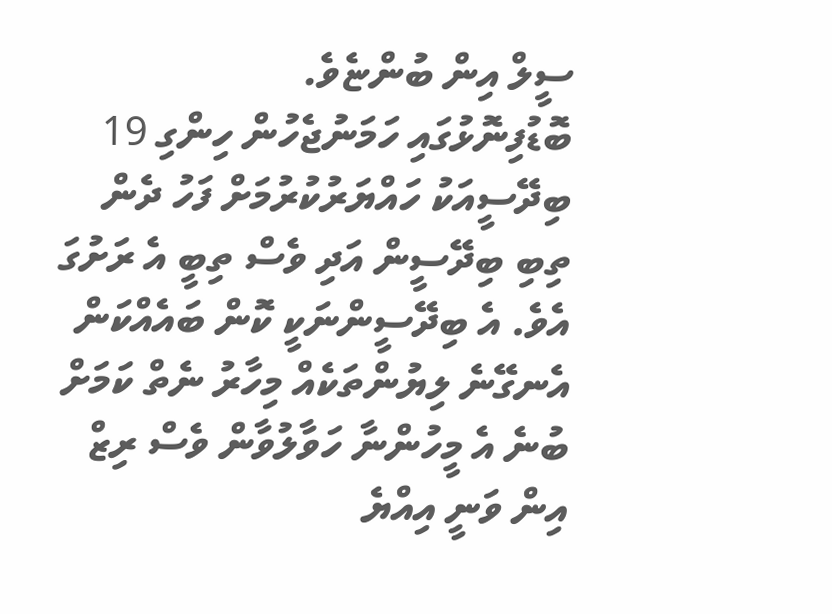ސީލް އިން ބުންޏެވެ.
ބޮޑުފިނޮޅުގައި ހަމަނުޖެހުން ހިންގި 19 ބިދޭސީއަކު ހައްޔަރުކުރުމަށް ފަހު ދެން ތިބި ބިދޭސީން އަދި ވެސް ތިބީ އެ ރަށުގަ އެވެ. އެ ބިދޭސީންނަކީ ކޮން ބައެއްކަން އެނގޭނެ ލިޔުންތަކެއް މިހާރު ނެތް ކަމަށް ބުނެ އެ މީހުންނާ ހަވާލުވާން ވެސް ރިޒް އިން ވަނީ އިއްޔެ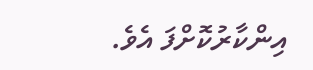އިންކާރުކޮށްފަ އެވެ.